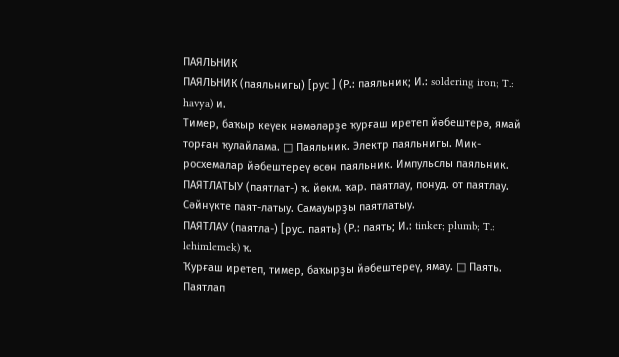ПАЯЛЬНИК
ПАЯЛЬНИК (паяльнигы) [рус ] (Р.: паяльник; И.: soldering iron; T.: havya) и.
Тимер, баҡыр кеүек нәмәләрҙе ҡурғаш иретеп йәбештерә, ямай торған ҡулайлама. □ Паяльник. Электр паяльнигы. Мик-росхемалар йәбештереү өсөн паяльник. Импульслы паяльник.
ПАЯТЛАТЫУ (паятлат-) ҡ. йөкм. ҡар. паятлау, понуд. от паятлау. Сәйнүкте паят-латыу. Самауырҙы паятлатыу.
ПАЯТЛАУ (паятла-) [рус. паять} (Р.: паять; И.: tinker; plumb; T.: lehimlemek) ҡ.
Ҡурғаш иретеп, тимер, баҡырҙы йәбештереү, ямау. □ Паять. Паятлап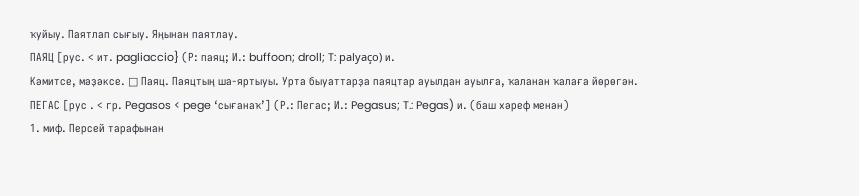ҡуйыу. Паятлап сығыу. Яңынан паятлау.
ПАЯЦ [рус. < ит. pagliaccio} (Р: паяц; И.: buffoon; droll; T: palyaço) и.
Кәмитсе, мәҙәксе. □ Паяц. Паяцтың ша-яртыуы. Урта быуаттарҙа паяцтар ауылдан ауылға, ҡаланан ҡалаға йөрөгән.
ПЕГАС [рус . < гр. Pegasos < pege ‘сығанаҡ’] (Р.: Пегас; И.: Pegasus; T.: Pegas) и. (баш хәреф менән)
1. миф. Персей тарафынан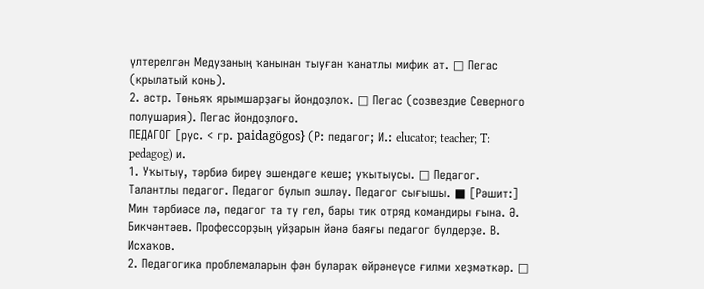үлтерелгән Медузаның ҡанынан тыуған ҡанатлы мифик ат. □ Пегас (крылатый конь).
2. астр. Төньяҡ ярымшарҙағы йондоҙлоҡ. □ Пегас (созвездие Северного полушария). Пегас йондоҙлоғо.
ПЕДАГОГ [рус. < гр. paidagögos} (Р: педагог; И.: elucator; teacher; T: pedagog) и.
1. Уҡытыу, тәрбиә биреү эшендәге кеше; уҡытыусы. □ Педагог. Талантлы педагог. Педагог булып эшләу. Педагог сығышы. ■ [Рәшит:] Мин тәрбиәсе лә, педагог та ту гел, бары тик отряд командиры ғына. Ә. Бикчәнтәев. Профессорҙың уйҙарын йәнә баяғы педагог булдерҙе. В. Исхаҡов.
2. Педагогика проблемаларын фән булараҡ өйрәнеүсе ғилми хеҙмәткәр. □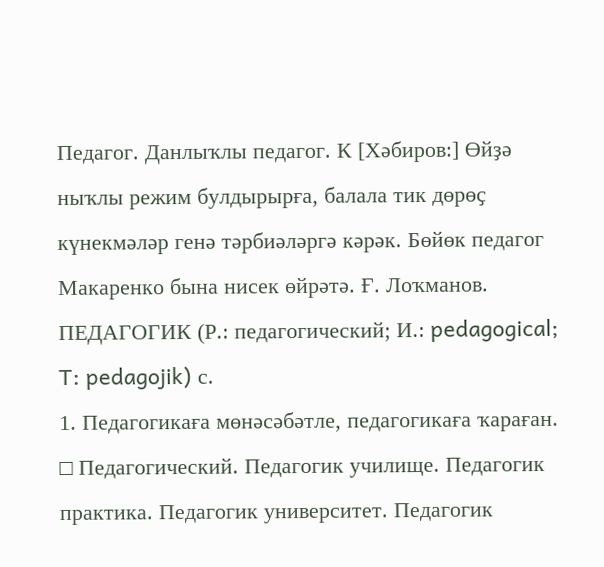Педагог. Данлыҡлы педагог. К [Хәбиров:] Өйҙә ныҡлы режим булдырырға, балала тик дөрөҫ күнекмәләр генә тәрбиәләргә кәрәк. Бөйөк педагог Макаренко бына нисек өйрәтә. Ғ. Лоҡманов.
ПЕДАГОГИК (Р.: педагогический; И.: pedagogical; T: pedagojik) с.
1. Педагогикаға мөнәсәбәтле, педагогикаға ҡараған. □ Педагогический. Педагогик училище. Педагогик практика. Педагогик университет. Педагогик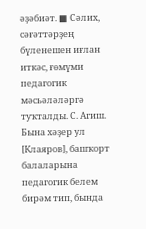әҙәбиәт. ■ Сәлих, сәғәттәрҙең бүленешен иғлан иткәс, ғөмүми педагогик мәсьәләләргә туҡталды. С. Агиш. Бына хәҙер ул [Клаяров], башҡорт балаларына педагогик белем бирәм тип, бында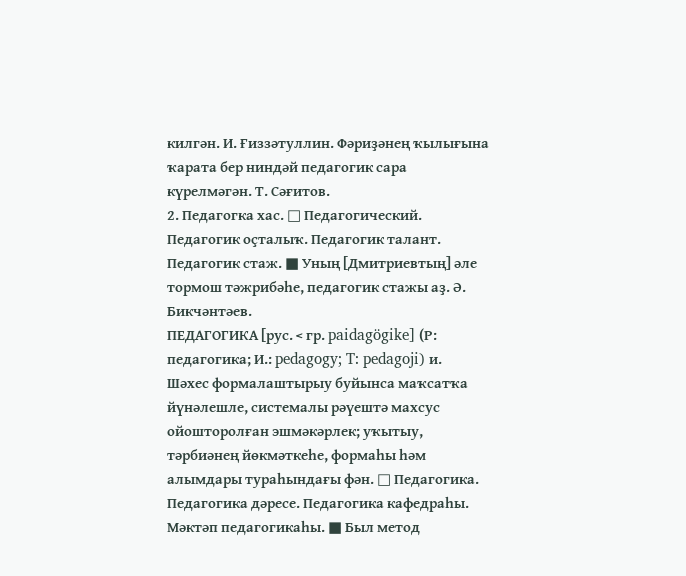килгән. И. Ғиззәтуллин. Фәриҙәнең ҡылығына ҡарата бер ниндәй педагогик сара күрелмәгән. Т. Сәғитов.
2. Педагогка хас. □ Педагогический. Педагогик оҫталыҡ. Педагогик талант. Педагогик стаж. ■ Уның [Дмитриевтың] әле тормош тәжрибәһе, педагогик стажы аҙ. Ә. Бикчәнтәев.
ПЕДАГОГИКА [рус. < гр. paidagögike] (Р: педагогика; И.: pedagogy; T: pedagoji) и.
Шәхес формалаштырыу буйынса маҡсатҡа йүнәлешле, системалы рәүештә махсус ойошторолған эшмәкәрлек; уҡытыу, тәрбиәнең йөкмәткеһе, формаһы һәм алымдары тураһындағы фән. □ Педагогика. Педагогика дәресе. Педагогика кафедраһы. Мәктәп педагогикаһы. ■ Был метод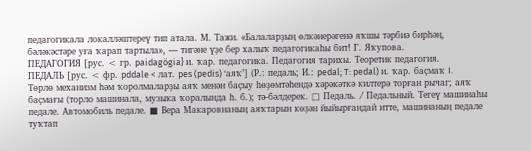педагогикала локалләштереү тип атала. М. Тажи. «Балаларҙың өлкәнерәгенә яҡшы тәрбиә бирһәң, бәләкәстәре уға ҡарап тартыла», — тигәне үҙе бер халыҡ педагогикаһы бит! Г. Яҡупова.
ПЕДАГОГИЯ [рус. < гр. paidagögia} и. ҡар. педагогика. Педагогия тарихы. Теоретик педагогия.
ПЕДАЛЬ [рус. < фр. pddale < лат. pes (pedis) ‘аяҡ’] (Р.: педаль; И.: pedal; T: pedal) и. ҡар. баҫмаҡ I.
Төрлө механизм һәм ҡоролмаларҙы аяҡ менән баҫыу һөҙөмтәһендә хәрәкәткә килтерә торған рычаг; аяҡ баҫмағы (торло машинала, музыка ҡоралында һ. б.); тә-бәлдерек. □ Педаль. / Педальный. Тегеү машинаһы педале. Автомобиль педале. ■ Вера Макаровнаның аяҡтарын көҙән йыйырғандай итте, машинаның педале туҡтап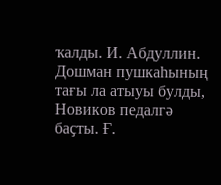ҡалды. И. Абдуллин. Дошман пушкаһының тағы ла атыуы булды, Новиков педалгә баҫты. Ғ.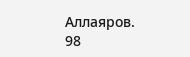Аллаяров.
98